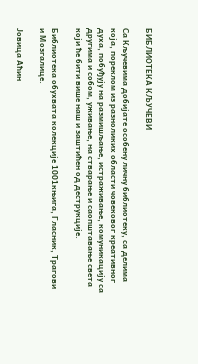БИБЛИОТЕКА КЉУЧЕВИ

Са Кључевима добијате особену личну библиотеку, са делима која, пореклом из разноликих области човековог креативног духа, побуђују на размишљање, истраживање, комуникацију са другима и собом, уживање, на стварање и саопштавање света који ће бити више наш и заштићен од деструкције.

Библиотека обухвата колекције 1001књига, Гласник, Трагови и Мозгалице.

Јовица Аћин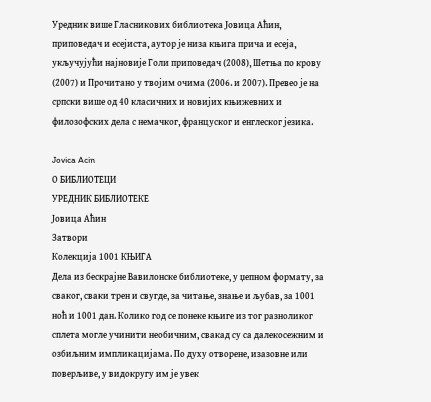Уредник више Гласникових библиотека Јовица Аћин, приповедач и есејиста, аутор је низа књига прича и есеја, укључујући најновије Голи приповедач (2008), Шетња по крову (2007) и Прочитано у твојим очима (2006. и 2007). Превео је на српски више од 40 класичних и новијих књижевних и филозофских дела с немачког, француског и енглеског језика.

Jovica Acin
О БИБЛИОТЕЦИ
УРЕДНИК БИБЛИОТЕКЕ
Јовица Аћин
Затвори
Колекција 1001 КЊИГА
Дела из бескрајне Вавилонске библиотеке, у џепном формату, за сваког, сваки трен и свугде, за читање, знање и љубав, за 1001 ноћ и 1001 дан. Колико год се понеке књиге из тог разноликог сплета могле учинити необичним, свакад су са далекосежним и озбиљним импликацијама. По духу отворене, изазовне или поверљиве, у видокругу им је увек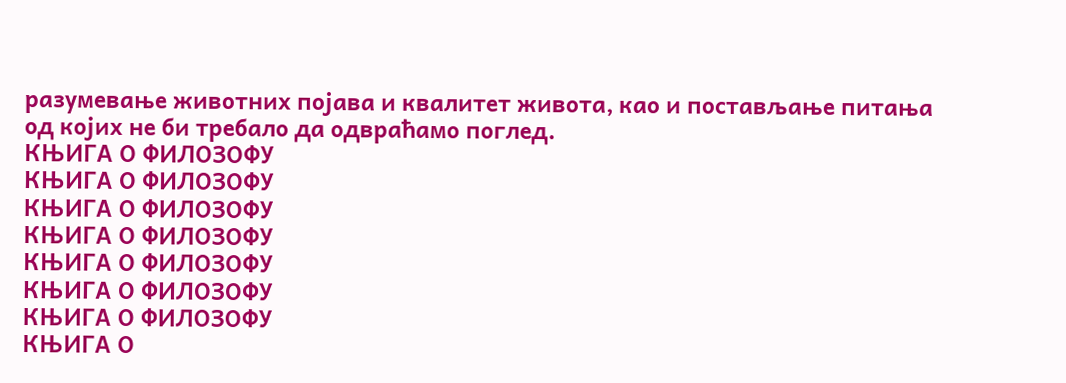разумевање животних појава и квалитет живота, као и постављање питања од којих не би требало да одвраћамо поглед.
КЊИГА О ФИЛОЗОФУ
КЊИГА О ФИЛОЗОФУ
КЊИГА О ФИЛОЗОФУ
КЊИГА О ФИЛОЗОФУ
КЊИГА О ФИЛОЗОФУ
КЊИГА О ФИЛОЗОФУ
КЊИГА О ФИЛОЗОФУ
КЊИГА О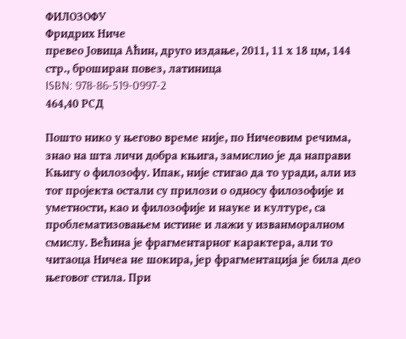ФИЛОЗОФУ
Фридрих Ниче
превео Јовица Аћин, друго издање, 2011, 11 х 18 цм, 144 стр., броширан повез, латиница
ISBN: 978-86-519-0997-2
464,40 РСД

Пошто нико у његово време није, по Ничеовим речима, знао на шта личи добра књига, замислио је да направи Књигу о филозофу. Ипак, није стигао да то уради, али из тог пројекта остали су прилози о односу филозофије и уметности, као и филозофије и науке и културе, са проблематизовањем истине и лажи у изванморалном смислу. Већина је фрагментарног карактера, али то читаоца Ничеа не шокира, јер фрагментација је била део његовог стила. При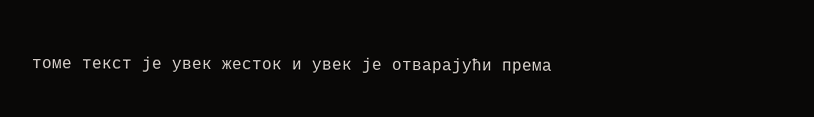томе текст је увек жесток и увек је отварајући према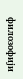филозофији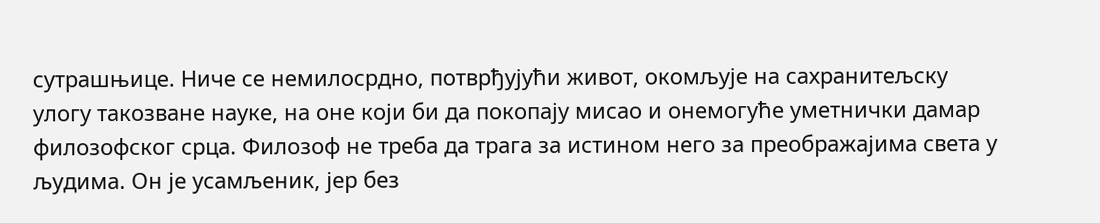сутрашњице. Ниче се немилосрдно, потврђујући живот, окомљује на сахранитељску улогу такозване науке, на оне који би да покопају мисао и онемогуће уметнички дамар филозофског срца. Филозоф не треба да трага за истином него за преображајима света у људима. Он је усамљеник, јер без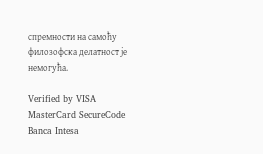спремности на самоћу филозофска делатност је немогућа.

Verified by VISA MasterCard SecureCode Banca Intesa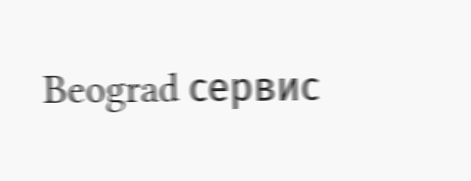Beograd сервис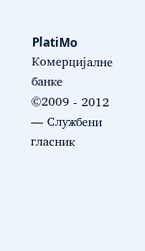PlatiMo Комерцијалне банке
©2009 - 2012 — Службени гласник